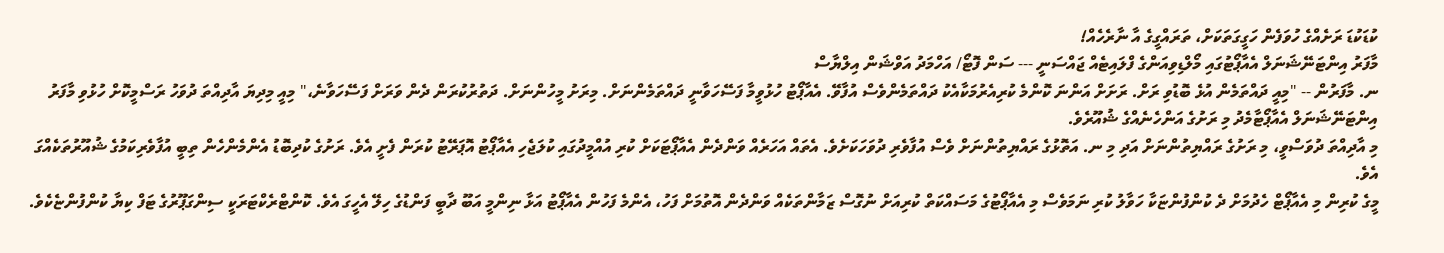ކުޑަކުޑަ ރަށެއްގެ ހުވަފެން ހަގީގަތަކަށް، ތަރައްގީގެ އާ ނާރެހެއް!
މާފަރު އިންޓަނޭޝަނަލް އެއާޕޯޓުގައި މޯލްޑިވިއަންގެ ފްލައިޓެއް ޖައްސަނީ --- ސަން ފޮޓޯ/ އަހްމަދު އަވްޝަން އިލްޔާސް
ނ. މާފަރުން -- "މިއީ ދައްތަމެން އުޅެ ބޮޑުވި ރަށް. ރަށަށް އަންނަ ކޮންމެ ކުރިއެރުމަކާއެކު ދައްތަމެންވެސް އުފާވޭ. އެއާޕޯޓު ހުޅުވީމާ ފަސޭހަވާނީ ދައްތަމެންނަށް. މިރަށު މީހުންނަށް. ދަތުރުކުރަން ދެން ވަރަށް ފަސޭހަވާނެ،" މިއީ މިދިޔަ އާދިއްތަ ދުވަހު ރަސްމީކޮށް ހުޅުވި މާފަރު އިންޓަނޭޝަނަލް އެއާޕޯޓާމެދު މި ރަށުގެ އަންހެނެއްގެ ޝުއޫރެވެ.
މި އާދިއްތަ ދުވަސްވީ، މި ރަށުގެ ރައްޔިތުންނަށް އަދި މި ނ. އަތޮޅުގެ ރައްޔިތުންނަށް ވެސް އުފާވެރި ދުވަހަކަށެވެ. އެތައް އަހަރެއް ވަންދެން އެއާޕޯޓަކަށް ކުރި އުއްމީދުގައި ކުލަޖެހި އެއާޕޯޓު އޮޕަރޭޓު ކުރަން ފެށީ އެވެ. ރަށުގެ ކުދިބޮޑު އެންމެންހެން ތިބީ އުފާވެރިކަމުގެ ޝުއޫރުތަކެއްގަ އެވެ.
މީގެ ކުރިން މި އެއާޕޯޓް ހެދުމަށް ދެ ކުންފުންޏަކާ ހަވާލު ކުރި ނަމަވެސް މި އެއާޕޯޓުގެ މަސައްކަތް ކުރިއަށް ނުގޮސް ޒަމާންތަކެއް ވަންދެން އޮތުމަށް ފަހު، އެންމެ ފަހުން އެއާޕޯޓު އަޅާ ނިންމީ އަބޫ ދާބީ ފަންޑުގެ ހިލޭ އެހީގަ އެވެ. ކޮންޓްރެކްޓަރަކީ ސިންގަޕޫރުގެ ޓަފް ކިޔާ ކުންފުންޏެކެވެ.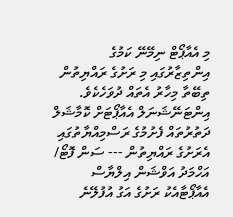މި އެއާޕޯޓް ނިމޭނޭ ކަމުގެ އިންތިޒާރުގައި މި ރަށުގެ ރައްޔިތުން ތިބޭތާ މިހާރު އެތައް ދުވަހެކެވެ.
އިންޓަނޭޝަނަލް އެއާޕޯޓަށް ކޮމާޝަލް ދަތުރުތައް ފެށުމުގެ ރަސްމިއްޔާތުގައި އެރަށުގެ ރައްޔިތުން --- ސަން ފޮޓޯ/ އަހްމަދު އަވްޝަން އިލްޔާސް
އެއާޕޯޓާއެކު ރަށުގެ އަގު އުފުލޭނެ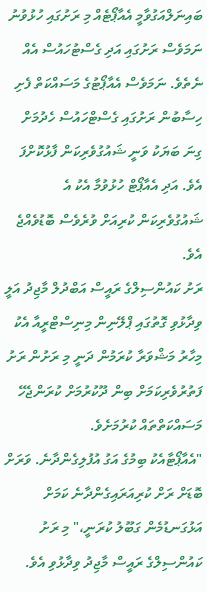ބައިނަލްއަގުވާމީ އެއާޕޯޓެއް މި ރަށުގައި ހުޅުވުނު ނަމަވެސް ރަށުގައި އަދި ގެސްޓުހައުސް އެއް ނެތެވެ. ނަމަވެސް އެއާޕޯޓުގެ މަސައްކަތް ފެށި ހިސާބުން ރަށުގައި ގެސްޓްހައުސް ހެދުމަށް ގިނަ ބަޔަކު ވަނީ ޝައުގުވެރިކަން ފާޅުކޮށްފަ އެވެ. އަދި އެއާޕޯޓް ހުޅުވުމާ އެކު އެ ޝައުގުވެރިކަން ކުރިއަށް ވުރެވެސް ބޮޑުވެއްޖެ އެވެ.
ރަށު ކައުންސިލްގެ ރައީސް އަބްދުލް މާޖިދު އަލީ ވިދާޅުވި ގޮތުގައި ޕްލޭނިން މިނިސްޓްރީއާ އެކު މިހާރު މަޝްވަރާ ކުރަމުން ދަނީ މި ރަށުން ރަށު ފަތުރުވެރިކަމަށް ބިން ދޫކުރުމަށް ކުރަންޖެހޭ މަސައްކަތްތައް ކުރުމަށެވެ.
"އެއާޕޯޓާއެކު ބިމުގެ އަގު އުފުލިގެންދާނެ. ވަރަށް ބޮޑަށް ރަށް ކުރިއަރައިގެންދާނެ ކަމަށް އަޅުގަނޑުމެން ގަބޫލު ކުރަނީ،" މި ރަށު ކައުންސިލްގެ ރައީސް މާޖިދު ވިދާޅުވި އެވެ.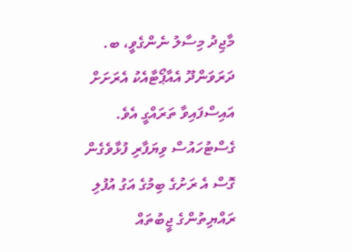މާޖިދު މިސާލު ނެންގެވީ، ބ. ދަރަވަންދޫ އެއާޕޯޓާއެކު އެރަށަށް އައިސްފައިވާ ތަރައްގީ އެވެ. ގެސްޓުހައުސް ވިޔަފާރި ފުޅާވެގެން ގޮސް އެ ރަށުގެ ބިމުގެ އަގު އުފުލި ރައްޔިތުންގެ ޖީބުތައް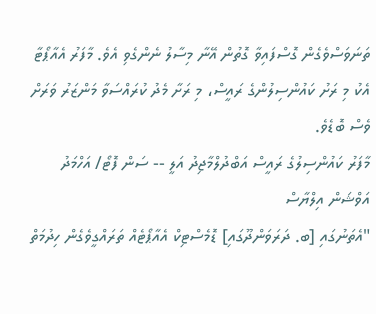ތަނަވަސްވެގެން ގޮސްފައިވާ ގޮތުން އޭނާ މިސާލު ނެންގެވި އެވެ. މާފަރު އެއާޕޯޓާ އެކު މި ރަށު ކައުންސިލުންގެ ރައީސް، މި ރަށާ މެދު ކުރައްސަވާ މަންޒަރު ވަރަށް ވެސް ބޮޑެވެ.
މާފަރު ކައުންސިލުގެ ރައީސް އަބްދުލްމާޖިދު އަލީ -- ސަން ފޮޓޯ/ އަހްމަދު އަވްޝަން އިލްޔާސް
"އެތަނުގައި [ބ. ދަރަވަންދޫގައި] ޑޮމެސްޓިކް އެއާޕޯޓެއް ތަރައްގީވެގެން ހިދުމަތް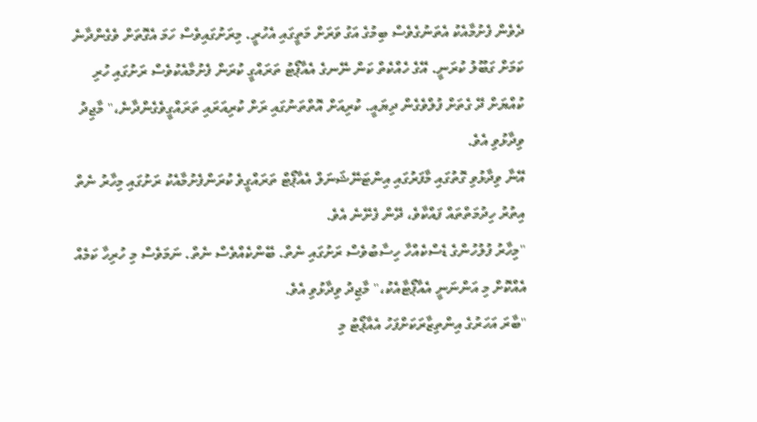ދެވެން ފެށުމާއެކު އެތަނުގެވެސް ބިމުގެ އަގު ވަރަށް މަތީގައި އެހުރީ. މިރަށުގައިވެސް ހަމަ އެގޮތަށް ވެގެންދާނެ ކަމަށް ގަބޫލު ކުރަނީ. އޭގެ ހެއްކެތް ކަން ނޭނގެ އެއާޕޯޓު ތަރައްގީ ކުރަން ފެށުމާއެކުވެސް ރަށުގައި ހުރި ކުއްޔަށް ދޭ ގެތަށް ފުލްވެގެން ދިޔައީ. ކުރިއަށް އޮތްތަނުގައި ރަށް ކުރިއަރައި ތަރައްގީވެގެންދާނެ،" މާޖިދު ވިދާޅުވި އެވެ.
އޭނާ ވިދާޅުވި ގޮތުގައި މާފަރުގައި އިންޓަނޭޝަނަލް އެއާޕޯޓް ތަރައްގީވެ ކުރަންފެށުމާއެކު ރަށުގައި މިހާރު ނެތް އިތުރު ހިދުމަތްތައް ފައްކާވެ، ދޭން ފެށޭނެ އެވެ.
"މިހާރު ފުލުހުންގެ ޑެސްކެއްހާ ހިސާބުވެސް ރަށުގައި ނެތް. ބޭންކެއްވެސް ނެތް. ނަމަވެސް މި ހުރިހާ ކަމެއް އެއްކޮށް މި އަންނަނީ އެއާޕޯޓާއެކު،" މާޖިދު ވިދާޅުވި އެވެ.
"ބާރަ އަހަރުގެ އިންތިޒާރަކަށްފަހު އެއާޕޯޓު މި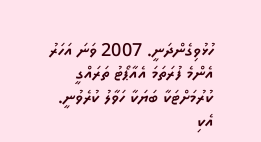ހުޅުވިގެންދަނީ. 2007 ވަނަ އަހަރު އެންމެ ފުރަތަމަ އެއާޕޯޓު ތަރައްގީ ކުރުމަށްޓަކާ ބަޔަކާ ހަވާލު ކުރެވުނީ. އެކި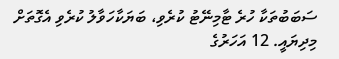ސަބަބުތަކާ ހުރެ ޓާމިނޭޓު ކުރެވި، ބަޔަކާހަވާލު ކުރެވި އެގޮތަށް މިދިޔައީ. 12 އަހަރުގެ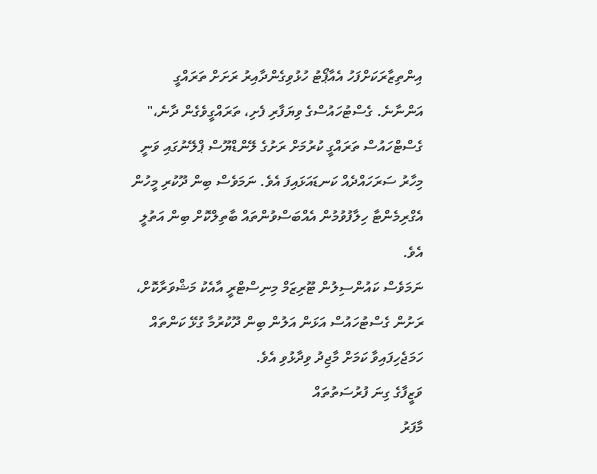އިންތިޒާރަކަށްފަހު އެއާޕޯޓު ހުޅުވިގެންދާއިރު ރަށަށް ތަރައްގީ އަންނާނެ. ގެސްޓުހައުސްގެ ވިޔަފާރި ފެށި، ތަރައްގީވެގެން ދާނެ،"
ގެސްޓްހައުސް ތަރައްގީ ކުރުމަށް ރަށުގެ ލޭންޑްޔޫސް ޕްލޭނުގައި ވަނީ މިހާރު ސަރަހައްދެއް ކަނޑައަޅައިފަ އެވެ. ނަމަވެސް ބިން ދޫކުރި މީހުން އެގްރިމެންޓާ ހިލާފުވުމުން އެއްބަސްވުންތައް ބާތިލްކޮށް ބިން އަތުލީ އެވެ.
ނަމަވެސް ކައުންސިލުން ޓޫރިޒަމް މިނިސްޓްރީ އާއެކު މަޝްވަރާކޮށް، ރަށުން ގެސްޓުހައުސް އަޅަން އަލުން ބިން ދޫކުރުމާ ގުޅޭ ކަންތައް ހަމަޖެހިފައިވާ ކަމަށް މާޖިދު ވިދާޅުވި އެވެ.
ވަޒީފާގެ ގިނަ ފުރުސަތުތައް
މާފަރު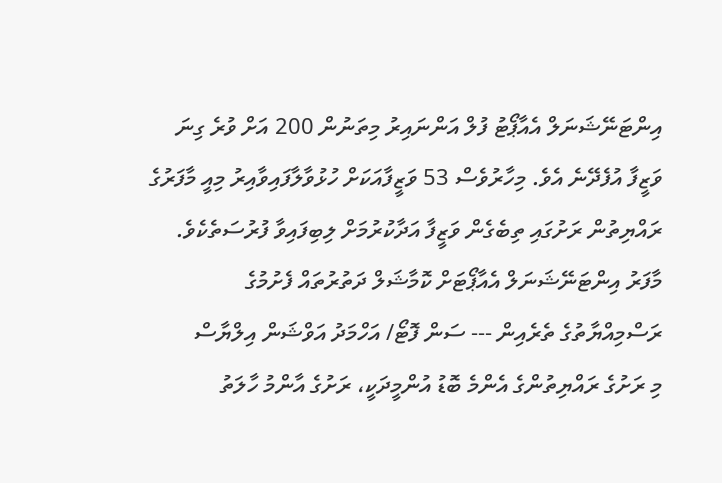އިންޓަނޭޝަނަލް އެއާޕޯޓު ފުލް އަންނައިރު މިތަނުން 200 އަށް ވުރެ ގިނަ ވަޒީފާ އުފެދޭނެ އެވެ. މިހާރުވެސް 53 ވަޒީފާއަކަށް ހުޅުވާލާފައިވާއިރު މިއީ މާފަރުގެ ރައްޔިތުން ރަށުގައި ތިބެގެން ވަޒީފާ އަދާކުރުމަށް ލިބިފައިވާ ފުރުސަތެކެވެ.
މާފަރު އިންޓަނޭޝަނަލް އެއާޕޯޓަށް ކޮމާޝަލް ދަތުރުތައް ފެށުމުގެ ރަސްމިއްޔާތުގެ ތެރެއިން --- ސަން ފޮޓޯ/ އަހްމަދު އަވްޝަން އިލްޔާސް
މި ރަށުގެ ރައްޔިތުންގެ އެންމެ ބޮޑު އުންމީދަކީ، ރަށުގެ އާންމު ހާލަތު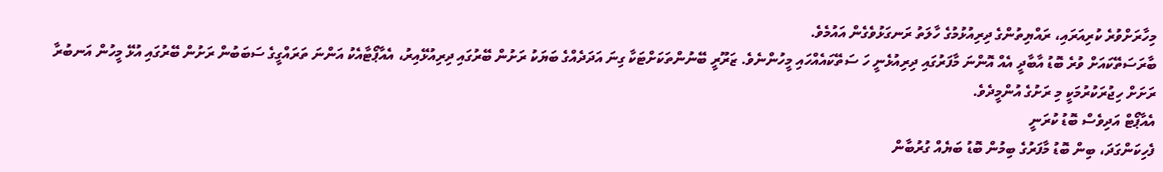މިހާރަށްވުރެ ކުރިއަރައި، ރައްޔިތުންގެ ދިރިއުޅުމުގެ ހާލަތު ރަނގަޅުވެގެން އައުމެވެ.
ބާރަސަތޭކައަށް ވުރެ ބޮޑު އާބާދީ އެއް އޮންނަ މާފަރުގައި ދިރިއުޅެނީ ހަ ސަތޭކައެއްހައި މީހުންނެވެ. ޒަރޫރީ ބޭނުންތަކަށްޓަކާ ގިނަ އަދަދެއްގެ ބަޔަކު ރަށުން ބޭރުގައި ދިރިއުޅޭއިރު، އެއާޕޯޓާއެކު އަންނަ ތަރައްގީގެ ސަބަބުން ރަށުން ބޭރުގައި އުޅޭ މީހުން އަނބުރާ ރަށަށް ހިޖުރަކުރުމަކީ މި ރަށުގެ އުންމީދެވެ.
އެއާޕޯޓް އަދިވެސް ބޮޑު ކުރަނީ
ފެހިކަންގަދަ، ބިން ބޮޑު މާފަރުގެ ބިމުން ބޮޑު ބަޔެއް ގުރުބާން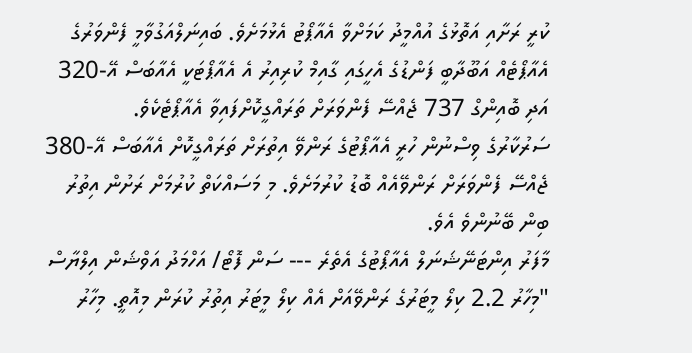ކުރީ ރަށާއި އަތޮޅުގެ އުއްމީދު ކަމަށްވާ އެއާޕޯޓު އެޅުމަށެވެ. ބައިނަލްއަގުވާމީ ފެންވަރުގެ އެއާޕޯޓެއް އަބޫދާބީ ފަންޑުގެ އެހީގައި ގާއިމް ކުރިއިރު އެ އެއާޕޯޓަކީ އެއާބަސް އޭ-320 އަދި ބޮއިންގް 737 ޖެއްސޭ ފެންވަރަށް ތަރައްގީކޮށްފައިވާ އެއާޕޯޓެކެވެ.
ސަރުކާރުގެ ވިސްނުން ހުރީ އެއާޕޯޓުގެ ރަންވޭ އިތުރަށް ތަރައްގީކޮށް އެއާބަސް އޭ-380 ޖެއްސޭ ފެންވަރަށް ރަންވޭއެއް ބޮޑު ކުރުމަށެވެ. މި މަސައްކަތް ކުރުމަށް ރަށުން އިތުރު ބިން ބޭނުންވެ އެވެ.
މާފަރު އިންޓަނޭޝަނަލް އެއާޕޯޓުގެ އެތެރެ --- ސަން ފޮޓޯ/ އަހްމަދު އަވްޝަން އިލްޔާސް
"މިހާރު 2.2 ކިލޯ މީޓަރުގެ ރަންވޭއަށް އެއް ކިލޯ މީޓަރު އިތުރު ކުރަން މިއޮތީ. މިހާރު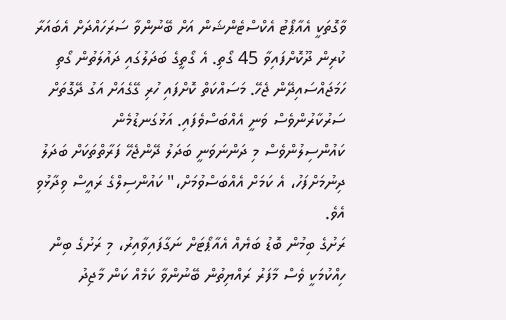ވާގޮތަކީ އެއާޕޯޓު އެކްސްޓެންޝަން އަށް ބޭނުންވާ ސަރަހައްދަށް އެބައަރާ ކުރިން ދޫކޮށްފައިވާ 45 ގޯތި. އެ ގޯތީގެ ބަދަލުގައި ދައުލަތުން ގޯތި ހަމަޖައްސައިދޭން ޖެހޭ. މަސައްކަތް ކޮށްފައި ހުރި ގޭގެއަށް އަގު ދޭގޮތަށް ސަރުކާރުންވެސް ވަނީ އެއްބަސްވެފައި. އަޅުގަނޑުމެން ކައުންސިލުންވެސް މި ދަންނަވަނީ ބަދަލު ދޭންޖެހޭ ފަރާތްތަކަށް ބަދަލު ދިނުމަށްފަހު، އެ ކަމަށް އެއްބަސްވުމަށް،" ކައުންސިލްގެ ރައީސް ވިދާޅުވި އެވެ.
ރަށުގެ ބިމުން ބޮޑު ބަޔެއް އެއާޕޯޓަށް ނަގާފައިވާއިރު، މި ރަށުގެ ބިން ހިއްކުމަކީ ވެސް މާފަރު ރައްޔިތުން ބޭނުންވާ ކަމެއް ކަން މާޖިދު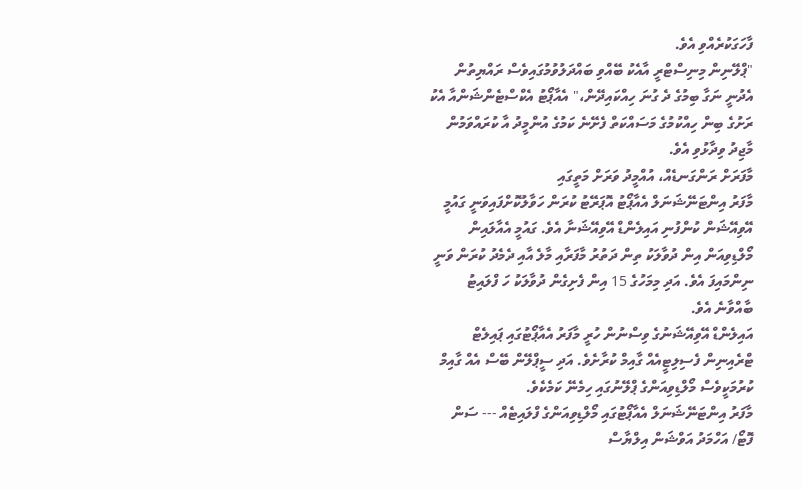ފާހަގަކުރެއްވި އެވެ.
"ޕްލޭނިން މިނިސްޓްރީ އާއެކު ބޭއްވި ބައްދަލުވުމުގައިވެސް ރައްޔިތުން އެދުނީ ނަގާ ބިމުގެ ދެ ގުނަ ހިއްކައިދޭން،" އެއާޕޯޓު އެކްސްޓެންޝަންއާ އެކު ރަށުގެ ބިން ހިއްކުމުގެ މަސައްކަތް ފެށޭނެ ކަމުގެ އުންމީދު އާ ކުރައްވަމުން މާޖިދު ވިދާޅުވި އެވެ.
މާފަރަށް ރަންގަނޑެއް، އުއްމީދު ވަރަށް މަތީގައި
މާފަރު އިންޓަނޭޝަނަލް އެއާޕޯޓު އޮޕަރޭޓު ކުރަން ހަވާލުކޮށްފައިވަނީ ގައުމީ އޭވިއޭޝަން ކުންފުނި އައިލެންޑް އޭވިއޭޝަނާ އެވެ. ގައުމީ އެއާލައިން މޯލްޑިވިއަން އިން ދުވާލަކު ތިން ދަތުރު މާފަރާއި މާލެ އާއި ދެމެދު ކުރަން ވަނީ ނިންމައިފަ އެވެ. އަދި މިމަހުގެ 15 އިން ފެށިގެން ދުވާލަކު ހަ ފްލައިޓު ބާއްވާނެ އެވެ.
އައިލެންޑް އޭވިއޭޝަނުގެ ވިސްނުން ހުރީ މާފަރު އެއާޕޯޓުގައި ޕައިލެޓް ޓްރެއިނިން ފެސިލިޓީއެއް ގާއިމް ކުރާށެވެ. އަދި ސީޕްލޭން ބޭސް އެއް ގާއިމް ކުރުމަކީވެސް މޯލްޑިވިއަންގެ ޕްލޭނުގައި ހިމެނޭ ކަމެކެވެ.
މާފަރު އިންޓަނޭޝަނަލް އެއާޕޯޓުގައި މޯލްޑިވިއަންގެ ފްލައިޓެއް --- ސަން ފޮޓޯ/ އަހްމަދު އަވްޝަން އިލްޔާސް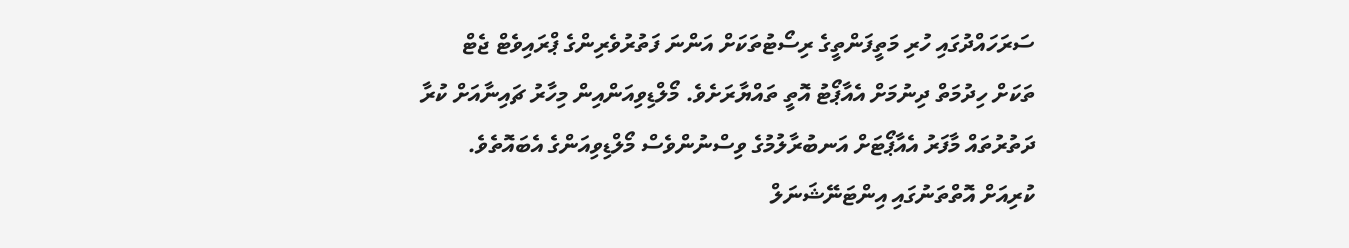ސަރަހައްދުގައި ހުރި މަތީފަންތީގެ ރިސޯޓުތަކަށް އަންނަ ފަތުރުވެރިންގެ ޕްރައިވެޓް ޖެޓް ތަކަށް ހިދުމަތް ދިނުމަށް އެއާޕޯޓު އޮތީ ތައްޔާރަށެވެ. މޯލްޑިވިއަންއިން މިހާރު ޗައިނާއަށް ކުރާ ދަތުރުތައް މާފަރު އެއާޕޯޓަށް އަނބުރާލުމުގެ ވިސްނުންވެސް މޯލްޑިވިއަންގެ އެބައޮތެވެ.
ކުރިއަށް އޮތްތަނުގައި އިންޓަނޭޝަނަލް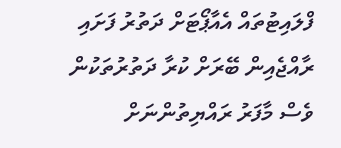ފްލައިޓުތައް އެއާޕޯޓަށް ދަތުރު ފަށައި ރާއްޖެއިން ބޭރަށް ކުރާ ދަތުރުތަކުން ވެސް މާފަރު ރައްޔިތުންނަށް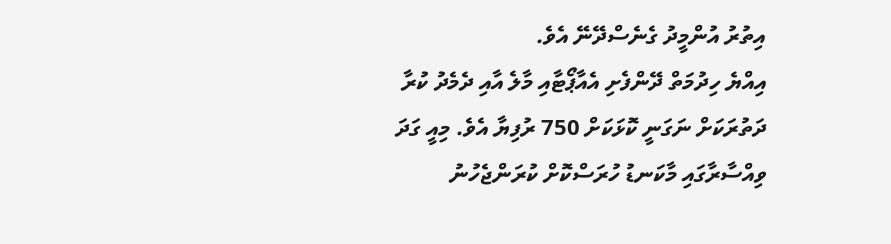އިތުރު އުންމީދު ގެނެސްދޭނޭ އެވެ.
އިއްޔެ ހިދުމަތް ދޭންފެށި އެއާޕޯޓާއި މާލެ އާއި ދެމެދު ކުރާ ދަތުރަކަށް ނަގަނީ ކޮޅަކަށް 750 ރުފިޔާ އެވެ. މިއީ ގަދަ ވިއްސާރާގައި މާކަނޑު ހުރަސްކޮށް ކުރަންޖެހުނު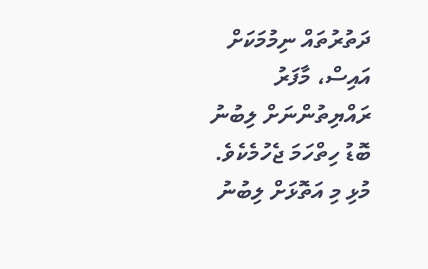ދަތުރުތައް ނިމުމަކަށް އައިސް، މާފަރު ރައްޔިތުންނަށް ލިބުނު ބޮޑު ހިތްހަމަ ޖެހުމެކެވެ. މުޅި މި އަތޮޅަށް ލިބުނު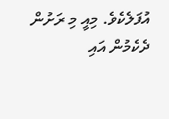އުފަލެކެވެ. މިއީ މި ރަށުން ދެކެމުން އައި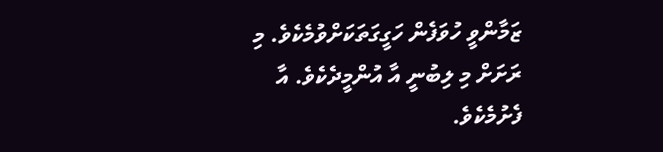ޒަމާންވީ ހުވަފެން ހަގީގަތަކަށްވުމެކެވެ. މި ރަށަށް މި ލިބުނީ އާ އުންމީދެކެވެ. އާ ފެށުމެކެވެ.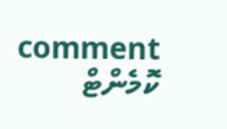comment ކޮމެންޓް